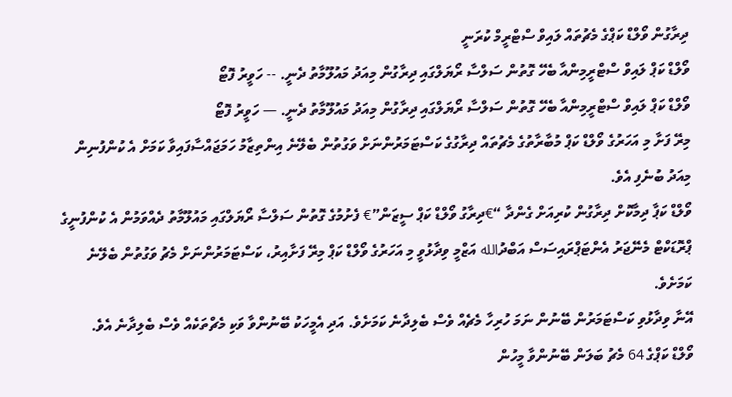ދިރާގުން ވޯލްޑް ކަޕްގެ މެޗުތައް ލައިވް ސްޓްރީމް ކުރަނީ
ވޯލްޑް ކަޕް ލައިވް ސްޓްރީމިންއާ ބެހޭ ގޮތުން ސަލްސާ ރޯޔަލްގައި ދިރާގުން މިއަދު މައުލޫމާތު ދެނީ. -- ހަވީރު ފޮޓޯ
ވޯލްޑް ކަޕް ލައިވް ސްޓްރީމިންއާ ބެހޭ ގޮތުން ސަލްސާ ރޯޔަލްގައި ދިރާގުން މިއަދު މައުލޫމާތު ދެނީ. — ހަވީރު ފޮޓޯ
މިރޭ ފަށާ މި އަހަރުގެ ވޯލްޑް ކަޕް މުބާރާތުގެ މެޗުތައް ދިރާގުގެ ކަސްޓަމަރުންނަށް ވަގުތުން ބެލޭނެ އިންތިޒާމު ހަމަޖައްސާފައިވާ ކަމަށް އެ ކުންފުނިން މިއަދު ބުނެފި އެވެ.
ވޯލްޑް ކަޕާ ދިމާކޮށް ދިރާގުން ކުރިއަށް ގެންދާ “€ދިރާގު ވޯލްޑް ކަޕް ސީޒަން”€ ފެށުމުގެ ގޮތުން ސަލްސާ ރޯޔަލްގައި މައުލޫމާތު ދެއްވަމުން އެ ކުންފުނީގެ ޕްރޮޑަކްޓް މެނޭޖަރު އެންޓަޕްރައިސަސް އަބްދުالله އަޒްމީ ވިދާޅުވީ މި އަހަރުގެ ވޯލްޑް ކަޕް މިރޭ ފަށާއިރު، ކަސްޓަމަރުންނަށް މެޗު ވަގުތުން ބެލޭނެ ކަމަށެވެ.
އޭނާ ވިދާޅުވި ކަސްޓަމަރުން ބޭނުން ނަމަ ހުރިހާ މެޗެއް ވެސް ބެލިދާނެ ކަމަށެވެ. އަދި އެމީހަކު ބޭނުންވާ ވަކި މެޗްތަކެއް ވެސް ބެލިދާނެ އެވެ.
ވޯލްޑް ކަޕްގެ 64 މެޗު ބަލަން ބޭނުންވާ މީހުން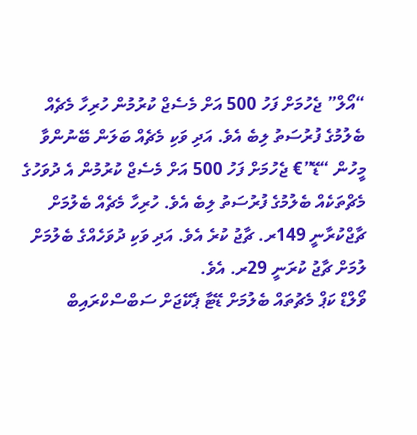“އޯލް” ޖެހުމަށް ފަހު 500 އަށް މެސެޖް ކުރުމުން ހުރިހާ މެޗެއް ބެލުމުގެ ފުރުސަތު ލިބެ އެވެ. އަދި ވަކި މެޗެއް ބަލަން ބޭނުންވާ މީހުން “ޑޭ”€ ޖެހުމަށް ފަހު 500 އަށް މެސެޖް ކުރުމުން އެ ދުވަހުގެ މެޗްތަކެއް ބެލުމުގެ ފުރުސަތު ލިބެ އެވެ. ހުރިހާ މެޗެއް ބެލުމަށް ޗާޖްކުރާނީ 149ރ. ޗާޖު ކުރެ އެވެ. އަދި ވަކި ދުވަހެއްގެ ބެލުމަށް ލުމަށް ޗާޖު ކުރަނީ 29ރ. އެވެ.
ވޯލްޑް ކަޕް މެޗުތައް ބެލުމަށް ޑޭޓާ ޕެކޭޖަށް ސަބްސްކްރައިބް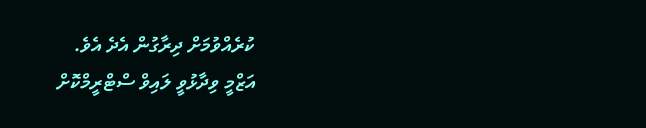ކުރެއްވުމަށް ދިރާގުން އެދެ އެވެ.
އަޒްމީ ވިދާޅުވީ ލައިވް ސްޓްރީމްކޮށް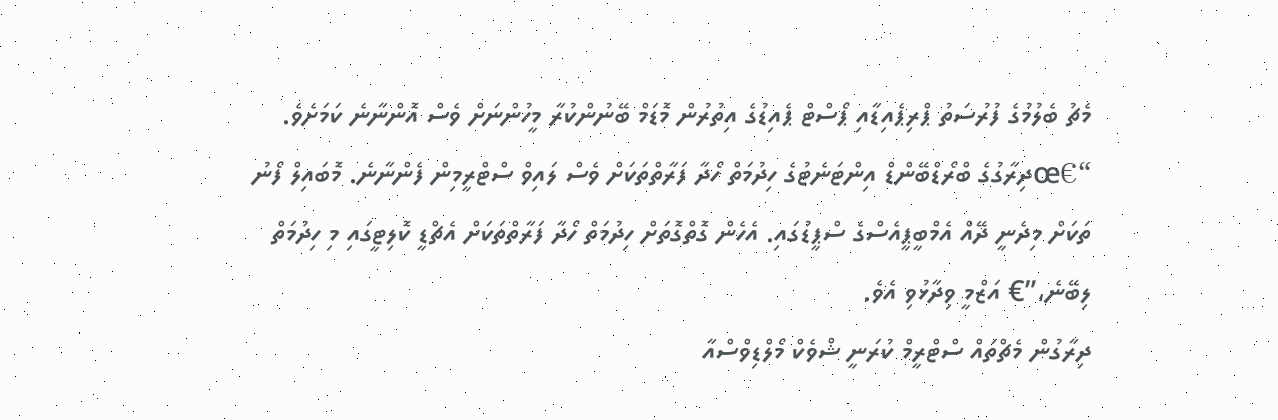މެޗު ބެލުމުގެ ފުރުސަތު ޕްރިޕެއިޑާއި ޕޯސްޓް ޕެއިޑުގެ އިތުރުން މޮޑަމް ބޭނުންކުރާ މީހުންނަށް ވެސް އޮންނާނެ ކަމަށެވެ.
“€œދިރާގުގެ ބްރޯޑްބޭންޑް އިންޓަނެޓުގެ ހިދުމަތް ހޯދާ ފަރާތްތަކަށް ވެސް ލައިވް ސްޓްރީމިން ފެންނާނެ. މޮބައިލް ފޯނު ތަކަށް މިދެނީ ދޭއް އެމްބީޕީއެސްގެ ސްޕީޑުގައި. އެހެން ގޮތްގޮތަށް ހިދުމަތް ހޯދާ ފަރާތްތަކަށް އެޗްޑީ ކޮލިޓީގައި މި ހިދުމަތް ލިބޭނެ،”€ އަޒްމީ ވިދާޅުވި އެވެ.
ދިރާގުން މެޗްތައް ސްޓްރީމް ކުރަނީ ޝްވެކް މޯލްޑިވްސްއާ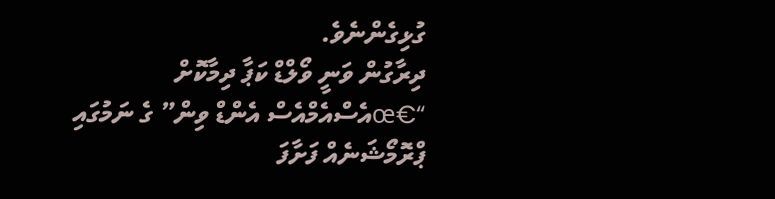ގުޅިގެންނެވެ.
ދިރާގުން ވަނީ ވޯލްޑް ކަޕާ ދިމާކޮށް “€œއެސްއެމްއެސް އެންޑް ވިން” ގެ ނަމުގައި ޕްރޮމޯޝަނެއް ފަށާފަ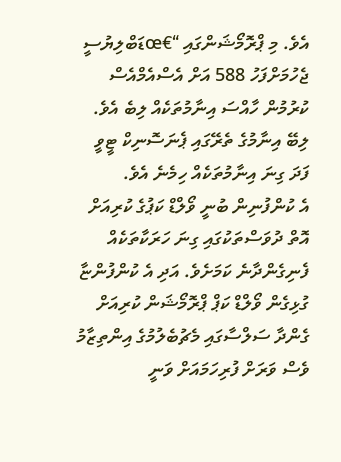އެވެ. މި ޕްރޮމޯޝަންގައި “€œޑަބްލިޔުސީ ޖެހުމަށްފަހު 588 އަށް އެސްއެމްއެސް ކުރުމުން ހާއްސަ އިނާމުތަކެއް ލިބެ އެވެ. ލިބޭ އިނާމުގެ ތެރޭގައި ޕެނަސޮނިކް ޓީވީ ފަދަ ގިނަ އިނާމުތަކެއް ހިމެނެ އެވެ.
އެ ކުންފުނިން ބުނީ ވޯލްޑް ކަޕުގެ ކުރިއަށް އޮތް ދުވަސްތަކުގައި ގިނަ ހަރަކާތަކެއް ފެނިގެންދާނެ ކަމަށެވެ. އަދި އެ ކުންފުންޏާ ގުޅިގެން ވޯލްޑް ކަޕް ޕްރޮމޯޝަން ކުރިއަށް ގެންދާ ސަލްސާގައި މެޗުބެލުމުގެ އިންތިޒާމު ވެސް ވަރަށް ފުރިހަމައަށް ވަނީ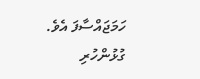ހަމަޖައްސާފަ އެވެ.
ގުޅުންހުރި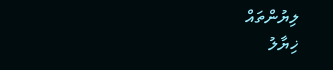ލިޔުންތައް
ޚިޔާލު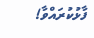ފާޅުކުރައްވާ!